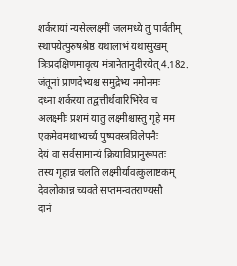शर्करायां न्यसेल्लक्ष्मीं जलमध्ये तु पार्वतीम्
स्थापयेत्पुरुषश्रेष्ठ यथालाभं यथासुखम्
त्रिःप्रदक्षिणमावृत्य मंत्रानेतानुदीरयेत् 4.182.
जंतूनां प्राणदेभ्यश्च समुद्रेभ्य नमोनमः
दध्ना शर्करया तद्वत्तीर्थवारिभिरेव च
अलक्ष्मीः प्रशमं यातु लक्ष्मीश्चास्तु गृहे मम
एकमेवमथाभ्यर्च्य पुष्पवस्त्रविलेपनैः
देयं वा सर्वसामान्यं क्रियाविप्रानुरूपतः
तस्य गृहान्न चलति लक्ष्मीर्यावत्कुलाष्टकम्
देवलोकान्न च्यवते सप्तमन्वतराण्यसौ
दानं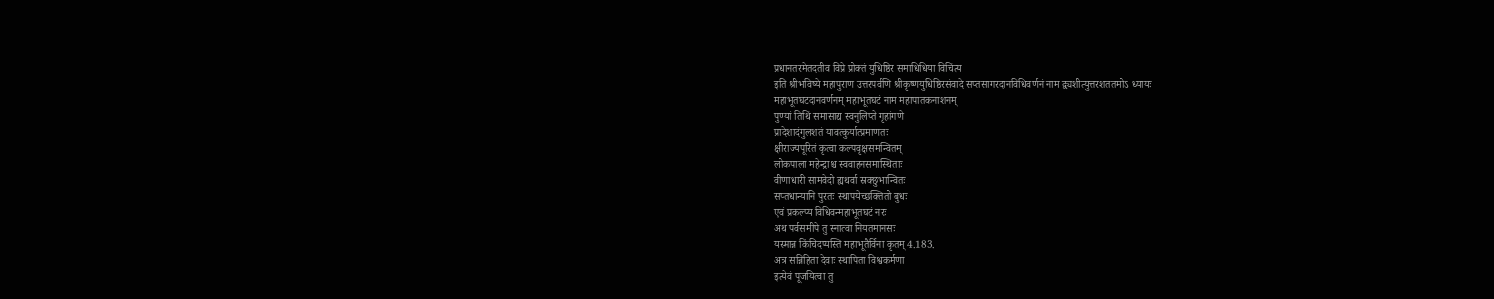प्रधानतरमेतदतीव विप्रे प्रोक्तं युधिष्ठिर समाधिधिया विचिंत्य
इति श्रीभविष्ये महापुराण उत्तरपर्वणि श्रीकृष्णयुधिष्ठिरसंवादे सप्तसागरदानविधिवर्णनं नाम द्व्यशीत्युत्तरशततमोऽ ध्यायः
महाभूतघटदानवर्णनम् महाभूतघटं नाम महापातकनाशनम्
पुण्यां तिथिं समासाद्य स्वनुलिप्ते गृहांगणे
प्रादेशादंगुलशतं यावत्कुर्यात्प्रमाणतः
क्षीराज्यपूरितं कृत्वा कल्पवृक्षसमन्वितम्
लोकपाला महेन्द्राश्च स्ववाहनसमास्थिताः
वीणाधारी सामवेदो ह्यथर्वा स्रक्छुभान्वितः
सप्तधान्यानि पुरतः स्थापयेच्छक्तितो बुधः
एवं प्रकल्प्य विधिवन्महाभूतघटं नरः
अथ पर्वसमीपे तु स्नात्वा नियतमानसः
यस्मान्न किंचिदप्यस्ति महाभूतैर्विना कृतम् 4.183.
अत्र सन्निहिता देवाः स्थापिता विश्वकर्मणा
इत्येवं पूजयित्वा तु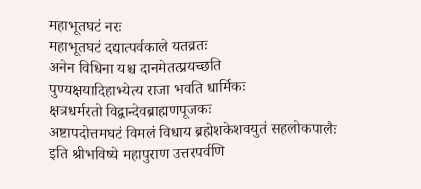महाभूतघटं नरः
महाभूतघटं दद्यात्पर्वकाले यतव्रतः
अनेन विधिना यश्च दानमेतत्प्रयच्छति
पुण्यक्षयादिहाभ्येत्य राजा भवति धार्मिकः
क्षत्रधर्मरतो विद्वान्देवब्राह्मणपूजकः
अष्टापदोत्तमघटं विमलं विधाय ब्रह्मेशकेशवयुतं सहलोकपालैः
इति श्रीभविष्ये महापुराण उत्तरपर्वणि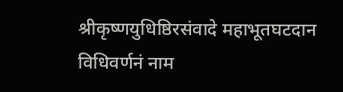श्रीकृष्णयुधिष्ठिरसंवादे महाभूतघटदान विधिवर्णनं नाम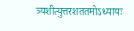त्र्यशीत्युत्तरशततमोऽध्यायः